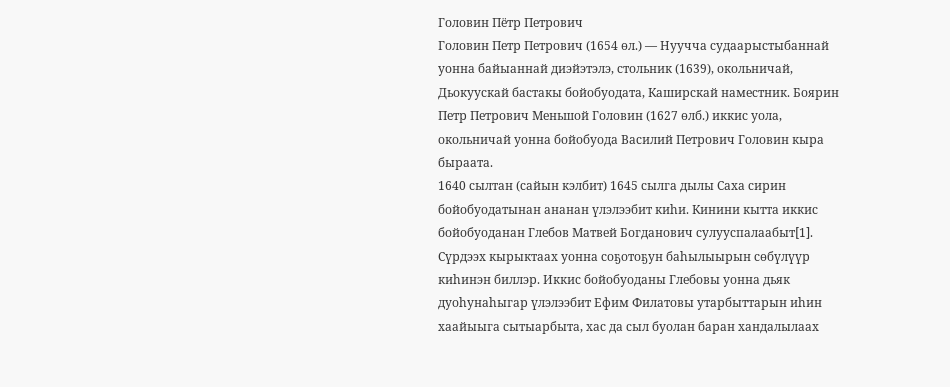Головин Пётр Петрович
Головин Петр Петрович (1654 өл.) — Нуучча судаарыстыбаннай уонна байыаннай диэйэтэлэ, стольник (1639), окольничай, Дьокуускай бастакы бойобуодата, Каширскай наместник. Боярин Петр Петрович Меньшой Головин (1627 өлб.) иккис уола, окольничай уонна бойобуода Василий Петрович Головин кыра быраата.
1640 сылтан (сайын кэлбит) 1645 сылга дылы Саха сирин бойобуодатынан ананан үлэлээбит киһи. Кинини кытта иккис бойобуоданан Глебов Матвей Богданович сулууспалаабыт[1]. Сүрдээх кырыктаах уонна соҕотоҕун баһылыырын сөбүлүүр киһинэн биллэр. Иккис бойобуоданы Глебовы уонна дьяк дуоһунаһыгар үлэлээбит Ефим Филатовы утарбыттарын иһин хаайыыга сытыарбыта, хас да сыл буолан баран хандалылаах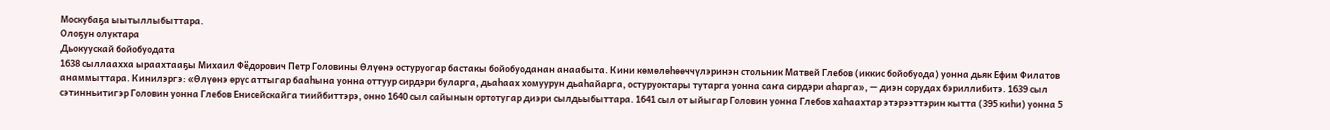Москубаҕа ыытыллыбыттара.
Олоҕун олуктара
Дьокуускай бойобуодата
1638 сыллаахха ыраахтааҕы Михаил Фёдорович Петр Головины Өлүөнэ остуруогар бастакы бойобуоданан анаабыта. Кини көмөлөһөөччүлэринэн стольник Матвей Глебов (иккис бойобуода) уонна дьяк Ефим Филатов анаммыттара. Кинилэргэ: «Өлүөнэ өрүс аттыгар бааһына уонна оттуур сирдэри буларга, дьаһаах хомуурун дьаһайарга, остуруоктары тутарга уонна саҥа сирдэри аһарга», — диэн сорудах бэриллибитэ. 1639 сыл сэтинньитигэр Головин уонна Глебов Енисейскайга тиийбиттэрэ, онно 1640 сыл сайынын ортотугар диэри сылдьыбыттара. 1641 сыл от ыйыгар Головин уонна Глебов хаһаахтар этэрээттэрин кытта (395 киһи) уонна 5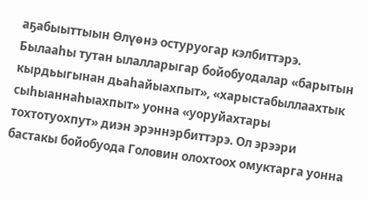аҕабыыттыын Өлүөнэ остуруогар кэлбиттэрэ. Былааһы тутан ылалларыгар бойобуодалар «барытын кырдьыгынан дьаһайыахпыт», «харыстабыллаахтык сыһыаннаһыахпыт» уонна «уоруйахтары тохтотуохпут» диэн эрэннэрбиттэрэ. Ол эрээри бастакы бойобуода Головин олохтоох омуктарга уонна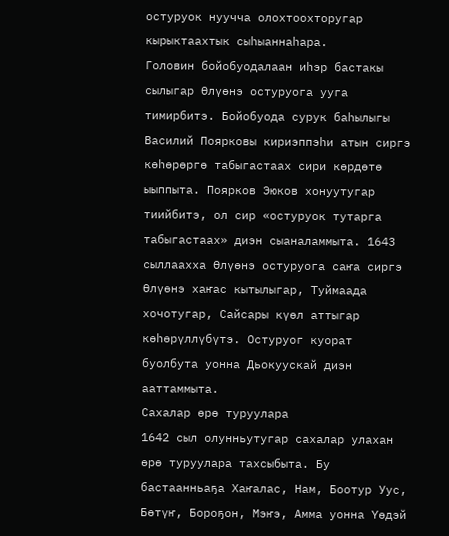остуруок нуучча олохтоохторугар кырыктаахтык сыһыаннаһара.
Головин бойобуодалаан иһэр бастакы сылыгар Өлүөнэ остуруога ууга тимирбитэ. Бойобуода сурук баһылыгы Василий Поярковы кириэппэһи атын сиргэ көһөрөргө табыгастаах сири көрдөтө ыыппыта. Поярков Эюков хонуутугар тиийбитэ, ол сир «остуруок тутарга табыгастаах» диэн сыаналаммыта. 1643 сыллаахха Өлүөнэ остуруога саҥа сиргэ Өлүөнэ хаҥас кытылыгар, Туймаада хочотугар, Сайсары күөл аттыгар көһөрүллүбүтэ. Остуруог куорат буолбута уонна Дьокуускай диэн ааттаммыта.
Сахалар өрө туруулара
1642 сыл олунньутугар сахалар улахан өрө туруулара тахсыбыта. Бу бастаанньаҕа Хаҥалас, Нам, Боотур Уус, Бөтүҥ, Бороҕон, Мэҥэ, Амма уонна Үөдэй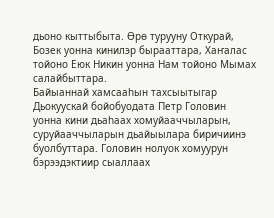дьоно кыттыбыта. Өрө турууну Откурай, Бозек уонна кинилэр бырааттара, Хаҥалас тойоно Еюк Никин уонна Нам тойоно Мымах салайбыттара.
Байыаннай хамсааһын тахсыытыгар Дьокуускай бойобуодата Петр Головин уонна кини дьаһаах хомуйааччыларын, суруйааччыларын дьайыылара биричиинэ буолбуттара. Головин нолуок хомуурун бэрээдэктиир сыаллаах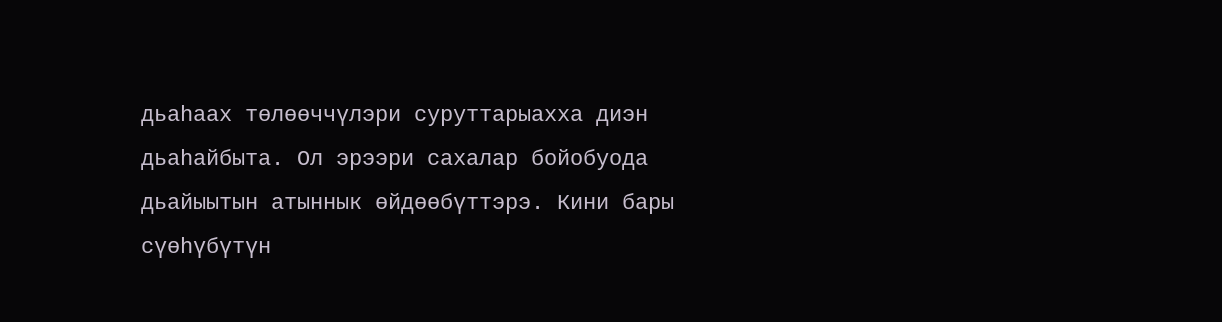дьаһаах төлөөччүлэри суруттарыахха диэн дьаһайбыта. Ол эрээри сахалар бойобуода дьайыытын атыннык өйдөөбүттэрэ. Кини бары сүөһүбүтүн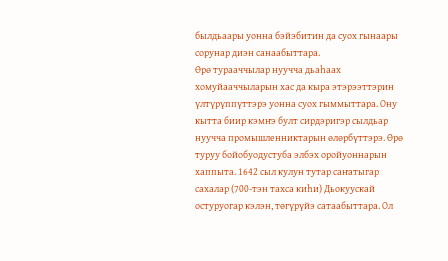былдьаары уонна бэйэбитин да суох гынаары сорунар диэн санаабыттара.
Өрө турааччылар нуучча дьаһаах хомуйааччыларын хас да кыра этэрээттэрин үлтүрүппүттэрэ уонна суох гыммыттара. Ону кытта биир кэмҥэ булт сирдэригэр сылдьар нуучча промышленниктарын өлөрбүттэрэ. Өрө туруу бойобуодустуба элбэх оройуоннарын хаппыта. 1642 сыл кулун тутар саҥатыгар сахалар (700-тэн тахса киһи) Дьокуускай остуруогар кэлэн, төгүрүйэ сатаабыттара. Ол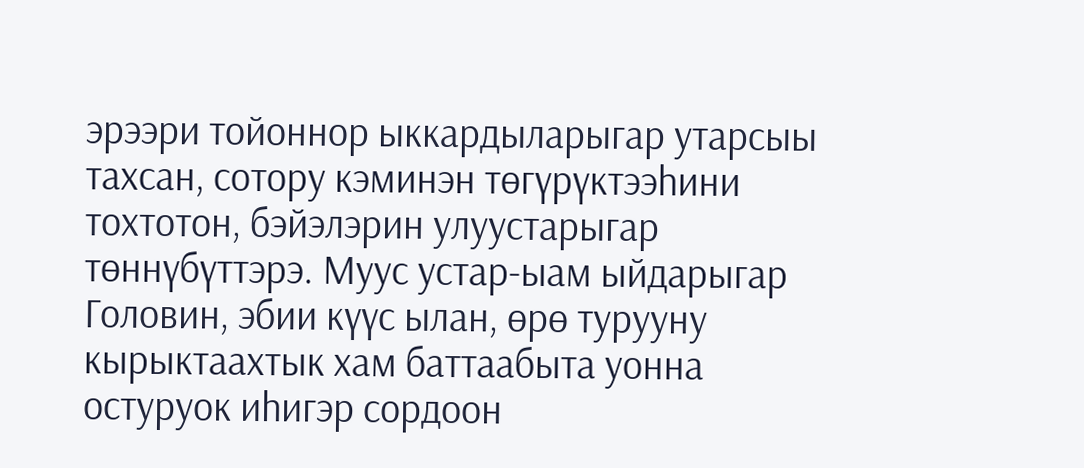эрээри тойоннор ыккардыларыгар утарсыы тахсан, сотору кэминэн төгүрүктээһини тохтотон, бэйэлэрин улуустарыгар төннүбүттэрэ. Муус устар-ыам ыйдарыгар Головин, эбии күүс ылан, өрө турууну кырыктаахтык хам баттаабыта уонна остуруок иһигэр сордоон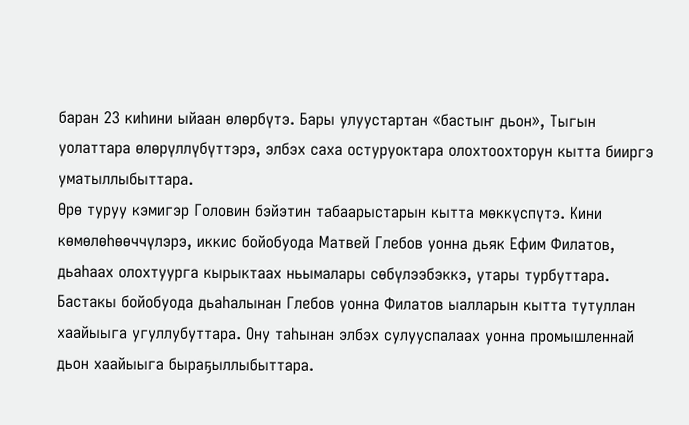баран 23 киһини ыйаан өлөрбүтэ. Бары улуустартан «бастыҥ дьон», Тыгын уолаттара өлөрүллүбүттэрэ, элбэх саха остуруоктара олохтоохторун кытта бииргэ уматыллыбыттара.
Өрө туруу кэмигэр Головин бэйэтин табаарыстарын кытта мөккүспүтэ. Кини көмөлөһөөччүлэрэ, иккис бойобуода Матвей Глебов уонна дьяк Ефим Филатов, дьаһаах олохтуурга кырыктаах ньымалары сөбүлээбэккэ, утары турбуттара. Бастакы бойобуода дьаһалынан Глебов уонна Филатов ыалларын кытта тутуллан хаайыыга угуллубуттара. Ону таһынан элбэх сулууспалаах уонна промышленнай дьон хаайыыга быраҕыллыбыттара.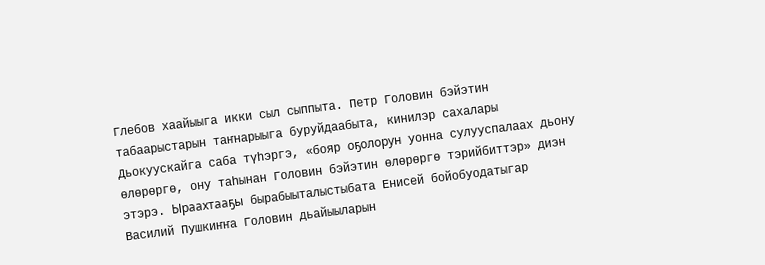Глебов хаайыыга икки сыл сыппыта. Петр Головин бэйэтин табаарыстарын таҥнарыыга буруйдаабыта, кинилэр сахалары Дьокуускайга саба түһэргэ, «бояр оҕолорун уонна сулууспалаах дьону өлөрөргө, ону таһынан Головин бэйэтин өлөрөргө тэрийбиттэр» диэн этэрэ. Ыраахтааҕы бырабыыталыстыбата Енисей бойобуодатыгар Василий Пушкиҥҥа Головин дьайыыларын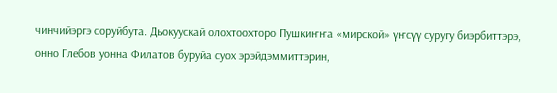чинчийэргэ соруйбута. Дьокуускай олохтоохторо Пушкиҥҥа «мирской» үҥсүү суругу биэрбиттэрэ, онно Глебов уонна Филатов буруйа суох эрэйдэммиттэрин,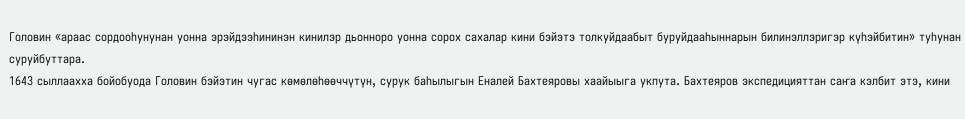Головин «араас сордооһунунан уонна эрэйдээһининэн кинилэр дьонноро уонна сорох сахалар кини бэйэтэ толкуйдаабыт буруйдааһыннарын билинэллэригэр күһэйбитин» туһунан суруйбуттара.
1643 сыллаахха бойобуода Головин бэйэтин чугас көмөлөһөөччүтүн, сурук баһылыгын Еналей Бахтеяровы хаайыыга укпута. Бахтеяров экспедицияттан саҥа кэлбит этэ, кини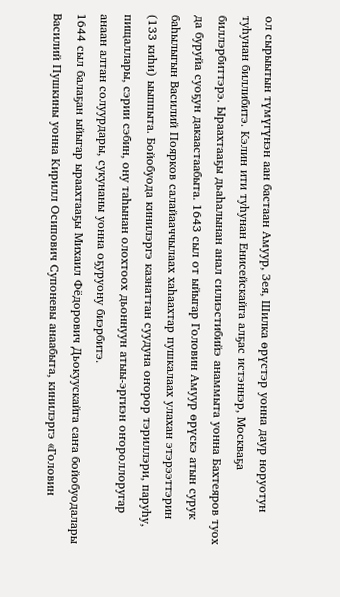ол сырыытын түмүгүнэн аан бастаан Амуур, Зея, Шилка өрүстэр уонна даур норуотун туһунан биллибитэ. Кэлин ити туһунан Енисейскайга алҕас истэннэр, Москваҕа биллэрбиттэрэ. Ыраахтааҕы дьаһалынан анал силиэстибийэ анаммыта уонна Бахтеяров туох да буруйа суоҕун дакаастаабыта. 1643 сыл от ыйыгар Головин Амуур өрүскэ атын сурук баһылыгын Василий Поярков салайааччылаах хаһаахтар пушкалаах улахан этэрээттэрин (133 киһи) ыыппыта. Бойобуода кинилэргэ казнаттан суудуна оҥорор тэриллэри, паруһу, пищаллары, сэрии сэбин, ону таһынан олохтоох дьоннуун атыы-эргиэн оҥороллоругар анаан алтан солуурдары, сукунаны уонна оҕуруону биэрбитэ.
1644 сыл балаҕан ыйыгар ыраахтааҕы Михаил Фёдорович Дьокуускайга саҥа бойобуодалары Василий Пушкины уонна Кирилл Осипович Супоневы анаабыта, кинилэргэ «Головин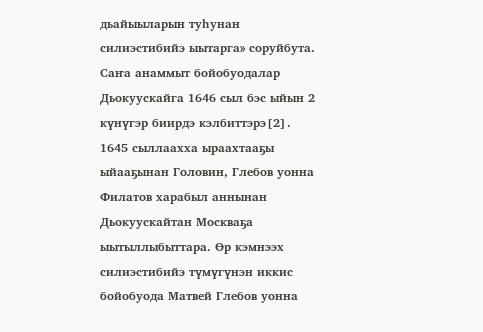дьайыыларын туһунан силиэстибийэ ыытарга» соруйбута. Саҥа анаммыт бойобуодалар Дьокуускайга 1646 сыл бэс ыйын 2 күнүгэр биирдэ кэлбиттэрэ[2]. 1645 сыллаахха ыраахтааҕы ыйааҕынан Головин, Глебов уонна Филатов харабыл аннынан Дьокуускайтан Москваҕа ыытыллыбыттара. Өр кэмнээх силиэстибийэ түмүгүнэн иккис бойобуода Матвей Глебов уонна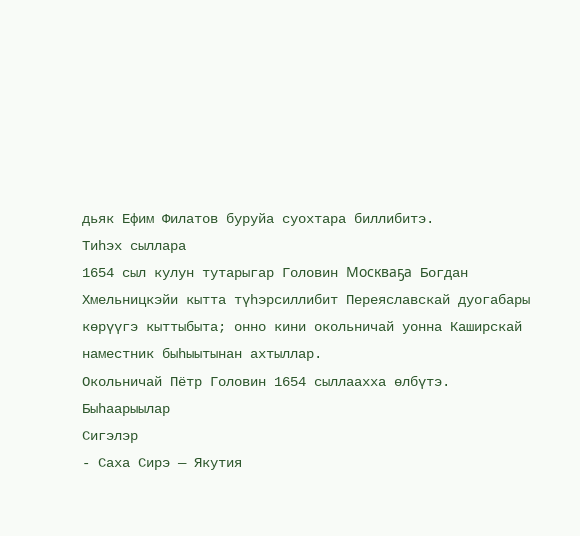дьяк Ефим Филатов буруйа суохтара биллибитэ.
Тиһэх сыллара
1654 сыл кулун тутарыгар Головин Москваҕа Богдан Хмельницкэйи кытта түһэрсиллибит Переяславскай дуогабары көрүүгэ кыттыбыта; онно кини окольничай уонна Каширскай наместник быһыытынан ахтыллар.
Окольничай Пётр Головин 1654 сыллаахха өлбүтэ.
Быһаарыылар
Сигэлэр
- Саха Сирэ — Якутия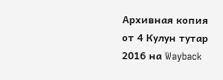Архивная копия от 4 Кулун тутар 2016 на Wayback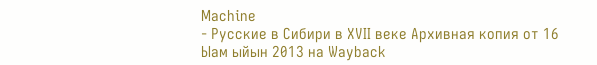Machine
- Русские в Сибири в XVII веке Архивная копия от 16 Ыам ыйын 2013 на Wayback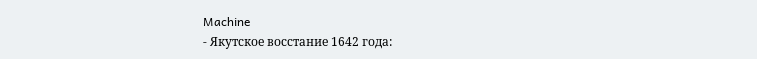Machine
- Якутское восстание 1642 года: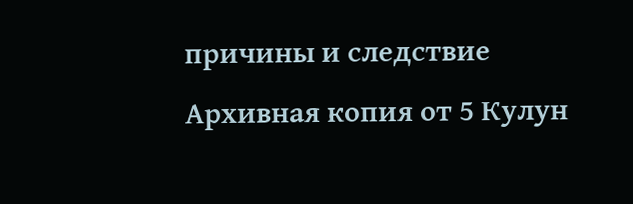причины и следствие Архивная копия от 5 Кулун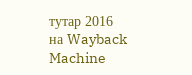тутар 2016 на Wayback Machine